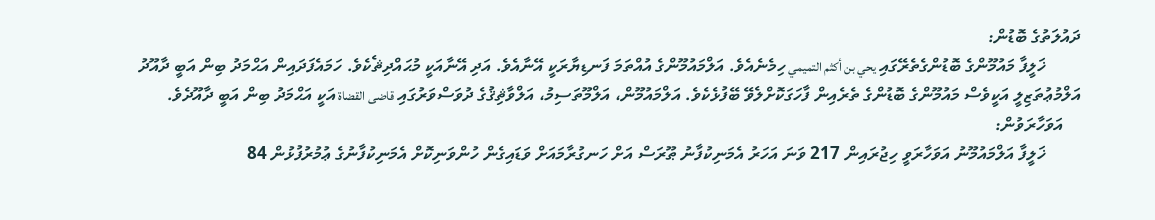ދައުލަތުގެ ބޮޑުން:
        ޚަލީފާ މައުމޫންގެ ބޮޑުންގެތެރޭގައި يحي بن أكثم التميمي ހިމެނެއެވެ. އަލްމައުމޫންގެ އުއްތަމަ ފަނޑިޔާރަކީ އޭނާއެވެ. އަދި އޭނާއަކީ މުޙައްދިޘެކެވެ. ހަމައެފަދައިން އަޙްމަދު ބިން އަބީ ދާއޫދު އަލްމުޢުތަޒިލީ އަކީވެސް މައުމޫންގެ ބޮޑުންގެ ތެރެއިން ފާހަގަކޮށްލެވޭ ބޭފުޅެކެވެ. އަލްމައުމޫން، އަލްމޫތަސިމު، އަލްވާޘިޤުގެ ދުވަސްވަރުގައި قاضى القضاة އަކީ އަޙްމަދު ބިން އަބީ ދާއޫދެވެ.
    އަވަހާރަވުން:
        ޚަލީފާ އަލްމައުމޫނު އަވަހާރަވީ ހިޖުރައިން 217 ވަނަ އަހަރު އެމަނިކުފާނު ޠޫރަސް އަށް ހަނގުރާމައަށް ވަޑައިގެން ހުންވަނިކޮށް އެމަނިކުފާނުގެ ޢުމުރުފުޅުން 84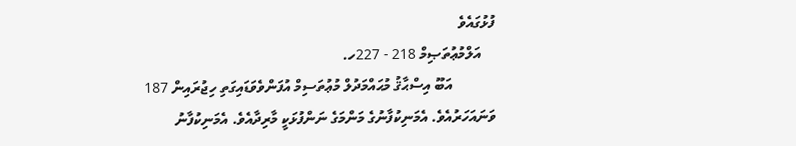ފުޅުގައެވެ
    އަލްމުޢުތަޞިމް 218 - 227ހ.
            އަބޫ އިސްޙާޤު މުޙައްމަދުލް މުޢުތަސިމް އުފަންވެވަޑައިގަތި ހިޖުރައިން 187 ވަނައަހަރުއެވެ. އެމަނިކުފާނުގެ މަންމަގެ ނަންފުޅަކީ މާރިދާއެވެ. އެމަނިކުފާނު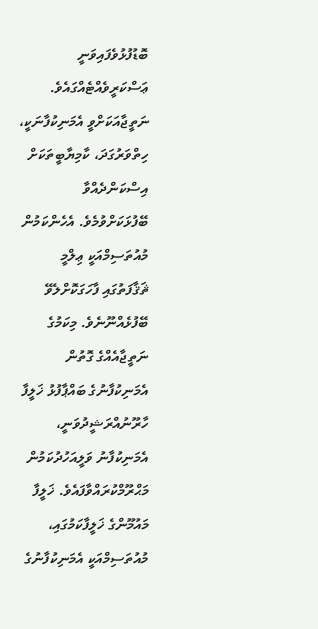ބޮޑުފުޅުވެފައިވަނީ ޢަސްކަރީވެއްޓެއްގައެވެ. ނަތީޖާއަކަށްވީ އެމަނިކުފާނަކީ، ހިތްވަރުގަދަ، ކާމިޔާބީތަކަށް އިސްކަންދެއްވާ ބޭފުޅަކަށްވުމެވެ. އެހެންކަމުން މުއުތަސިމްއަކީ ޢިލްމީ ޘަޤާފަތުގައި ފާހަގަކޮށްލެވޭ ބޭފުޅެއްނޫނެވެ. މިކަމުގެ ނަތީޖާއެއްގެ ގޮތުން އެމަނިކުފާނުގެ ބައްޕާފުޅު ޚަލީފާ ހާރޫނުއްރަޝީދުވަނީ، އެމަނިކުފާނު ވަލީއަހުދުކަމުން މަޙްރޫމްކުރައްވާފައެވެ. ޚަލީފާ މައުމޫންގެ ޚަލީފާކަމުގައި، މުއުތަސިމްއަކީ އެމަނިކުފާނުގެ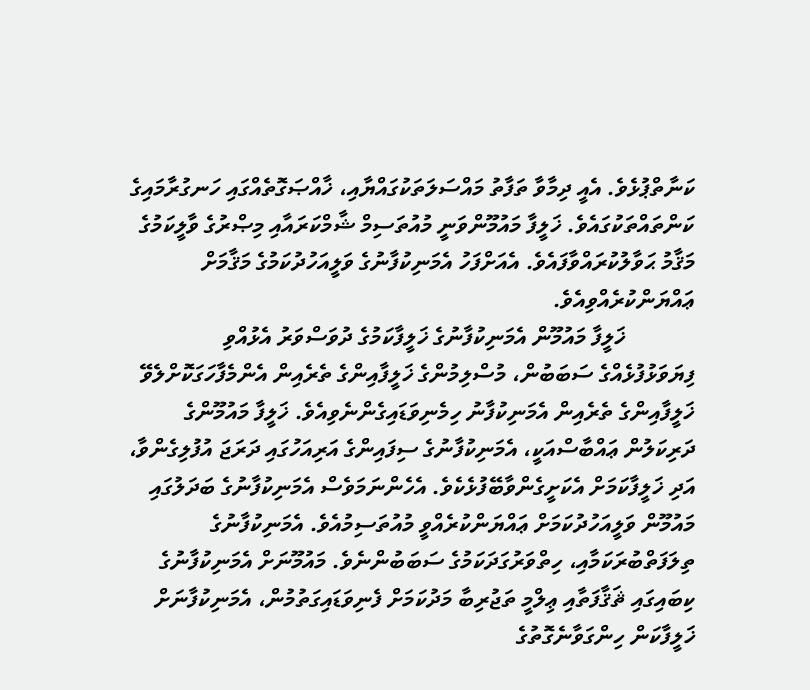ކަނާތްޕުޅެވެ. އެއީ ދިމާވާ ތަފާތު މައްސަލަތަކުގައްޔާއި، ޚާއްޞަގޮތެއްގައި ހަނގުރާމައިގެ ކަންތައްތަކުގައެވެ. ޚަލީފާ މައުމޫންވަނީ މުއުތަސިމް ޝާމްކަރައާއި މިޞްރުގެ ވާލީކަމުގެ މަޤާމު ޙަވާލުކުރައްވާފައެވެ. އެއަށްފަހު އެމަނިކުފާނުގެ ވަލީއަހުދުކަމުގެ މަޤާމަށް ޢައްޔަންކުރެއްވިއެވެ.
            ޚަލީފާ މައުމޫން އެމަނިކުފާނުގެ ޚަލީފާކަމުގެ ދުވަސްވަރު އެޅުއްވި ފިޔަވަޅުފުޅެއްގެ ސަބަބުން، މުސްލިމުންގެ ޚަލީފާއިންގެ ތެރެއިން އެންމެފާހަގަކޮށްލެވޭ ޚަލީފާއިންގެ ތެރެއިން އެމަނިކުފާނު ހިމެނިވަޑައިގެންނެވިއެވެ. ޚަލީފާ މައުމޫންގެ ދަރިކަލުން ޢައްބާސްއަކީ، އެމަނިކުފާނުގެ ސިފައިންގެ އަރިއަހުގައި ދަރަޖަ އުފުލިގެންވާ، އަދި ޚަލީފާކަމަށް އެކަށީގެންވާބޭފުޅެކެވެ. އެހެންނަމަވެސް އެމަނިކުފާނުގެ ބަދަލުގައި މައުމޫން ވަލީއަހުދުކަމަށް ޢައްޔަންކުރެއްވީ މުއުތަސިމުއެވެ. އެމަނިކުފާނުގެ ތިލަފަތްބުރަކަމާއި، ހިތްވަރުގަދަކަމުގެ ސަބަބުންނެވެ. މައުމޫނަށް އެމަނިކުފާނުގެ ކިބައިގައި ޘަޤާފަތާއި ޢިލްމީ ތަޖުރިބާ މަދުކަމަށް ފެނިވަޑައިގަތުމުން، އެމަނިކުފާނަށް ޚަލީފާކަން ހިންގަވާނެގޮތުގެ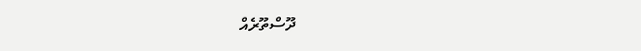ދޫސްތޫރެއް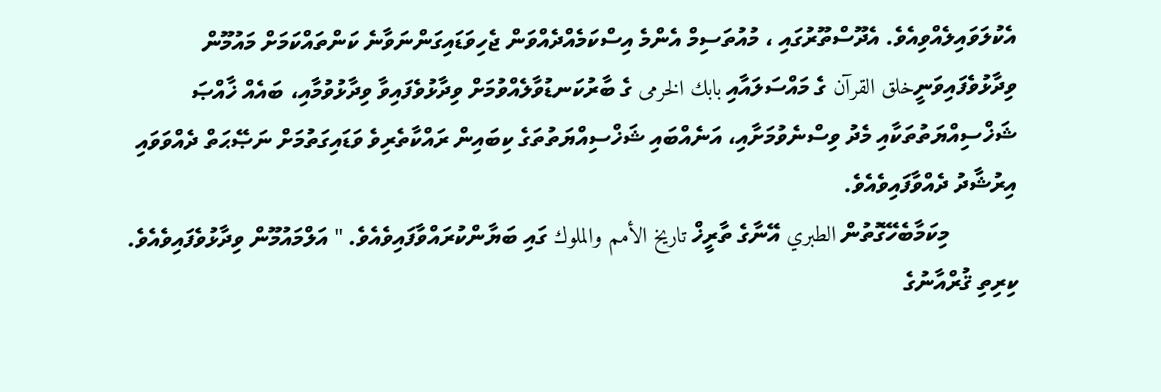އެކުލަވައިލެއްވިއެވެ. އެދޫސްތޫރުގައި ، މުއުތަސިމް އެންމެ އިސްކަމެއްދެއްވަން ޖެހިވަޑައިގަންނަވާނެ ކަންތައްކަމަށް މައުމޫން ވިދާޅުވެފައިވަނީخلق القرآن ގެ މައްސަލައާއި بابك الخرمى ގެ ބާރުކަނޑުވާލެއްވުމަށް ވިދާޅުވެފައިވާ ވިދާޅުވުމާއި، ބައެއް ޚާއްޞަ ޝަޚްސިއްޔަތުތަކާއި މެދު ވިސްނެވުމަށާއި، އަނެއްބައި ޝަޚްސިއްޔަތުތަގެ ކިބައިން ރައްކާތެރިވެ ވަޑައިގަތުމަށް ނަޞޭޙަތް ދެއްވަވައި އިރުޝާދު ދެއްވާފައިވެއެވެ.
            މިކަމާބެހޭގޮތުން الطبري އޭނާގެ ތާރީޚް تاريخ الأمم والملوك ގައި ބަޔާންކުރައްވާފައިވެއެވެ. " އަލްމައުމޫން ވިދާޅުވެފައިވެއެވެ. ކިރިތި ޤުރްއާނުގެ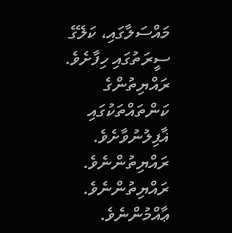މައްސަލާގައި، ކަލޭގެ ސީރަތުގައި ހިފާށެވެ. ރައްޔިތުންގެ ކަންތައްތަކުގައި ޣާފިލުނުވާށެވެ. ރައްޔިތުންނެވެ. ރައްޔިތުންނެވެ. ޢާއްމުންނެވެ.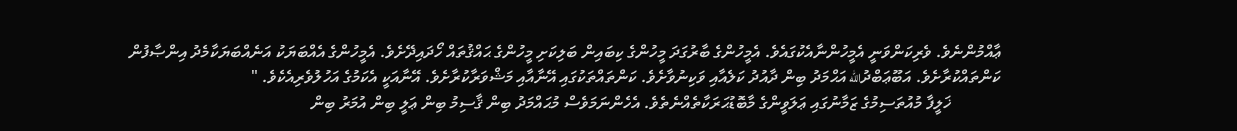ޢާއްމުންނެވެ. ވެރިކަންވަނީ އެމީހުންނާއެކުގައެވެ. އެމީހުންގެ ބާރުގަދަ މީހުންގެ ކިބައިން ބަލިކަށި މީހުންގެ ޙައްޤުތައް ހޯދައިދޭށެވެ. އެމީހުންގެ އެއްބަޔަކު އަނެއްބަޔަކާމެދު އިންޞާފުން ކަންތައްކުރާށެވެ. އަބޫޢަބްދުالله އަޙްމަދު ބިން ދާއުދު ކަލެއާއި ވަކިނުވާށެވެ. ކަންތައްތަކުގައި އޭނާއާއި މަޝްވަރާކުރާށެވެ. އޭނާއަކީ އެކަމުގެ އަހުލުވެރިއެކެވެ. "
            ޚަލީފާ މުއުތަސިމުގެ ޒަމާނުގައި ޢަލަވީންގެ މާބޮޑުޙަރަކާތެއްނެތެވެ. އެހެންނަމަވެސް މުޙައްމަދު ބިން ޤާސިމު ބިން ޢަލީ ބިން އުމަރު ބިން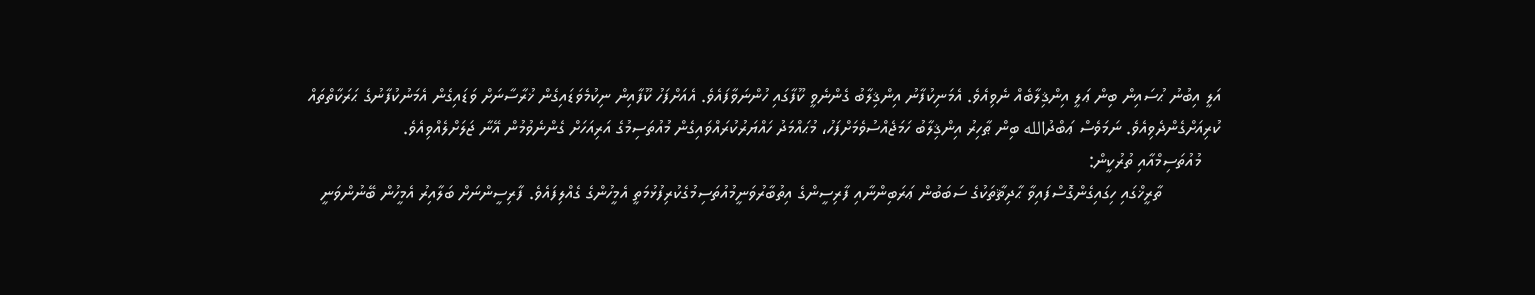އަލީ އިބުނު ޙުސައިން ބިން ޢަލީ އިންޤިލާބެއް ނެވިއެވެ. އެމަނިކުފާނު އިންޤިލާބު ގެންނެވީ ކޫފާގައި ހުންނަވާފައެވެ. އެއަށްފަހު ކޫފާއިން ނިކުމެވަޑައިގެން ޚުރާސާނަށް ވަޑައިގެން އެމަނުކުފާނުގެ ޙަރަކާތްތައް ކުރިއަށްގެންދެވިއެވެ. ނަމަވެސް ޢަބްދުالله ބިން ޠާހިރު އިންޤިލާބު ހަމަޖެއްސުވެމަށްފަހު، މުޙައްމަދު ހައްޔަރުކުރައްވައިގެން މުއުތަސިމުގެ އަރިއަހަށް ގެންނެވުމުން އޭނާ ޖަލަށްލެއްވިއެވެ.
    މުއުތަސިމްއާއި ތުރުކީން:
            ތާރީޚްގައި ހިގައިގެންގޮސްފައިވާ ޙާދިޘާތަކުގެ ސަބަބުން ޢަރަބިންނާއި ފާރިސީންގެ އިތުބާރުވަނީމުއުތަސިމުގެކުރިފުޅުމަތީ އެމީހުންގެ ގެއްލިފައެވެ. ފާރިސީންނަށް ބަލާއިރު އެމީހުން ބޭނުންވަނީ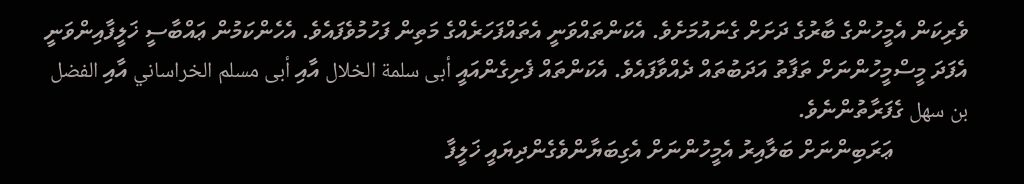ވެރިކަން އެމީހުންގެ ބާރުގެ ދަށަށް ގެނައުމަށެވެ. އެކަންތައްވަނީ އެތައްފަހަރެއްގެ މަތިން ފަހުމުވެފައެވެ. އެހެންކަމުން ޢައްބާސީ ޚަލީފާއިންވަނީ އެފަދަ މީސްމީހުންނަށް ތަފާތު އަދަބުތައް ދެއްވާފައެވެ. އެކަންތައް ފެށިގެންއައީ أبى سلمة الخلال އާއި أبى مسلم الخراساني އާއި الفضل بن سهل ގެފަރާތުންނެވެ.
             ޢަރަބިންނަށް ބަލާއިރު އެމީހުންނަށް އެގިބަޔާންވެގެންދިޔައީ ޚަލީފާ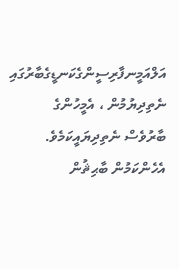އަލްއަމީނފާރިސީންގެކަނޑީގެބާރުގައި ނެތިދިޔުމުން ، އެމީހުންގެ ބާރުވެސް ނެތިދިޔައީކަމެވެ. އެހެންކަމުން ބާޙިޘުން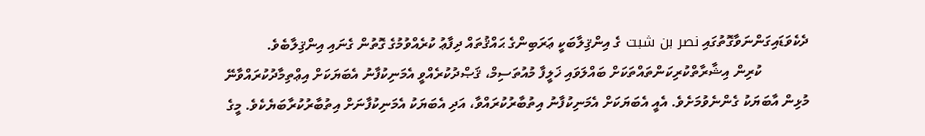ދެކެވަޑައިގަންނަވާގޮތުގައި نصر بن شبت ގެ އިންޤިލާބަކީ ޢަރަބިންގެ ޙައްޤުތައް ދިފާޢު ކުރެއްވުމުގެ ގޮތުން ގެނައި އިންޤިލާބެވެ.
             ކުރިން އިޝާރާތްކުރިކަންތައްތަކަށް ބައްލަވައި ޚަލީފާ މުއުތަސިމް، ޤަޞްދުކުރެއްވީ އެމަނިކުފާނު އެބަޔަކަށް އިޢްތިމާދުކުރައްވާނޭ މުޅިން އާބަޔަކު ގެންނެވުމަށެވެ. އެއީ އެބަޔަކަށް އެމަނިކުފާނު އިތުބާރުކުރައްވާ، އަދި އެބަޔަކު އެމަނިކުފާނަށް އިތުބާރުކުރާބަޔެކެވެ. މީގެ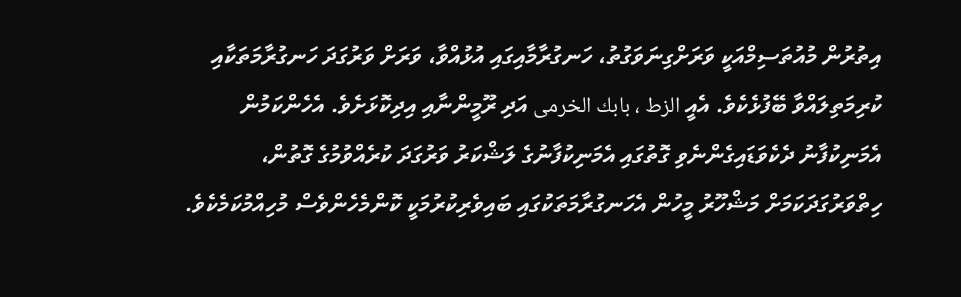އިތުރުން މުއުތަސިމްއަކީ ވަރަށްގިނަވަގުތު، ހަނގުރާމާއިގައި އުޅުއްވާ، ވަރަށް ވަރުގަދަ ހަނގުރާމަތަކާއި ކުރިމަތިލައްވާ ބޭފުޅެކެވެ. އެއީ الزط ، بابك الخرمى އަދި ރޫމީންނާއި އިދިކޮޅަށެވެ. އެހެންކަމުން އެމަނިކުފާނު ދެކެވަޑައިގެންނެވި ގޮތުގައި އެމަނިކުފާނުގެ ލަޝްކަރު ވަރުގަދަ ކުރެއްވުމުގެ ގޮތުން، ހިތްވަރުގަދަކަމަށް މަޝްހޫރު މީހުން އެހަނގުރާމަތަކުގައި ބައިވެރިކުރުމަކީ ކޮންމެހެންވެސް މުހިއްމުކަމެކެވެ.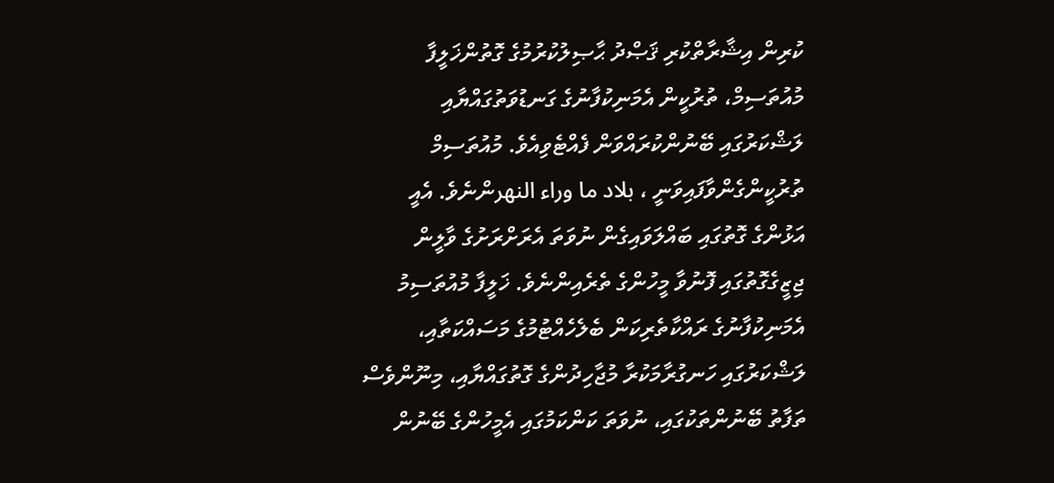ކުރިން އިޝާރާތްކުރި ޤަޞްދު ޙާޞިލުކުރުމުގެ ގޮތުންޚަލީފާ މުއުތަސިމް، ތުރުކީން އެމަނިކުފާނުގެ ގަނޑުވަތުގައްޔާއި ލަޝްކަރުގައި ބޭނުންކުރައްވަން ފެއްޓެވިއެވެ. މުއުތަސިމް ތުރުކީންގެންވާފައިވަނީ ، بلاد ما وراء النهرންނެވެ. އެއީ އަޅުންގެ ގޮތުގައި ބައްލަވައިގެން ނުވަތަ އެރަށްރަށުގެ ވާލީން ޖިޒީގެގޮތުގައި ފޮނުވާ މީހުންގެ ތެރެއިންނެވެ. ޚަލީފާ މުއުތަސިމު އެމަނިކުފާނުގެ ރައްކާތެރިކަން ބެލެހެއްޓުމުގެ މަސައްކަތާއި، ލަޝްކަރުގައި ހަނގުރާމަކުރާ މުޖާހިދުންގެ ގޮތުގައްޔާއި، މިނޫންވެސް ތަފާތު ބޭނުންތަކުގައި، ނުވަތަ ކަންކަމުގައި އެމީހުންގެ ބޭނުން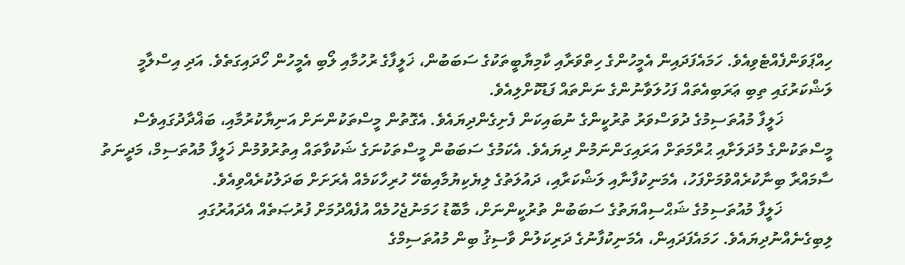ހިއްޕަވަންފެއްޓެވިއެވެ. ހަމައެފަދައިން އެމީހުންގެ ހިތްވަރާއި ކާމިޔާބީތަކުގެ ސަބަބުން، ޚަލީފާގެ ރުހުމާއި ލޯބި އެމީހުން ހޯދައިގަތެވެ. އަދި އިސްލާމީ ލަޝްކަރުގައި ތިބި ޢަރަބިއެތައް ފަހުލަވާނުންގެ ނަންތައް ފަޑުކޮށްލިއެވެ.
            ޚަލީފާ މުއުތަސިމުގެ ދުވަސްވަރު ތުރުކީންގެ ނުބައިކަން ފެށިގެންދިޔައެވެ. އެގޮތުން މީސްތަކުންނަށް އަނިޔާކުރުމާއި، ބަޣްދާދުގައިވެސް މީސްތަކުންގެ މުދަލަށާއި ޙުރްމަތަށް އަރައިގަންނަމުން ދިޔައެވެ. އެކަމުގެ ސަބަބުން މީސްތަކުނަގެ ޝަކުވާތައް އިތުރުވުމުން ޚަލީފާ މުއުތަސިމް، މަދީނަތު ސާމައްރާ ބިނާކުރެއްވުމަށްފަހު، އެމަނިކުފާނާއި ލަޝްކަރާއި، ދައުލަތުގެ ލިޔެކިޔުމާއިބެހޭ ހުރިހާކަމެއް އެރަށަށް ބަދަލުކުރެއްވިއެވެ.
            ޚަލީފާ މުއުތަސިމުގެ ޝަޙްސިއްޔަތުގެ ސަބަބުން ތުރުކީންނަށް، މާބޮޑު ހަމަނުޖެހުމެއް އުފެއްދުމަށް ފުރުޞަތެއް އެދައުރުގައި ލިބިގެނެއްނުދިޔައެވެ. ހަމައެފަދައިން، އެމަނިކުފާނުގެ ދަރިކަލުން ވާސިޤު ބިން މުއުތަސިމްގެ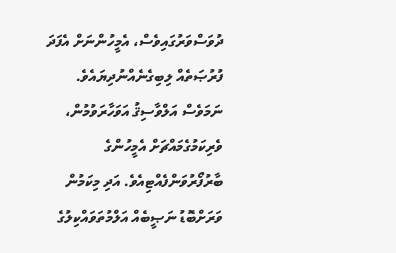ދުވަސްވަރުގައިވެސް، އެމީހުންނަށް އެފަދަ ފުރުޞަތެއް ލިބިގެނެއްނުދިޔައެވެ. ނަމަވެސް އަލްވާސިޤު އަވަހާރަވުމުން، ވެރިކަމުގެމައްޗަށް އެމީހުންގެ ބާރުފޯރުވަންފެއްޓިއެވެ. އަދި މިކަމުން ވަރަށްބޮޑު ނަޞީބެއް އަލްމުތަވައްކިލުގެ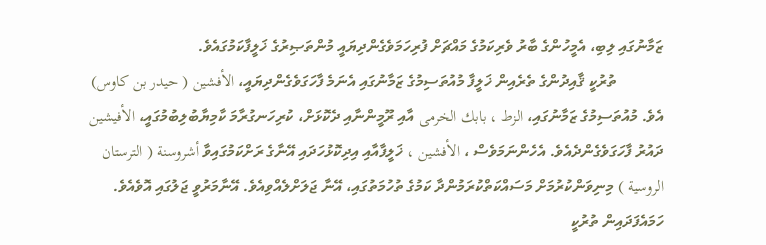ޒަމާނުގައި ލިބި، އެމީހުންގެ ބާރު ވެރިކަމުގެ މައްޗަށް ފުރިހަމަވެގެންދިޔައީ މުންތަޞިރުގެ ޚަލީފާކަމުގައެވެ.
            ތުރުކީ ޤާއިދުންގެ ތެރެއިން ޚަލީފާ މުއުތަސިމުގެ ޒަމާނުގައި އެނަމެ ފާހަގަވެގެންދިޔައީ، الأفشين ( حيدر بن كاوس) އެވެ. މުއުތަސިމުގެ ޒަމާނުގައި، الزط ، بابك الخرمى އާއި ރޫމީންނާއި ދެކޮޅަށް، ކުރިހަނގުރާމަ ކާމިޔާބުލިބުމުގައީ، الأفيشين ދައުރު ފާހަގަވެގެންދެއެވެ. އެހެންނަމަވެސް ، الأفشين ، ޚަލީފާއާއި އިދިކޮޅުހަދައި އޭނާގެ ރަށްކަމުގައިވާ أشروسنة ( الترستان الروسية ) މިނިވަންކުރުމަށް މަސައްކަތްކުރަމުންދާ ކަމުގެ ތުހުމަތުގައި، އޭނާ ޖަލަށްލެއްވިއެވެ. އޭނާމަރުވީ ޖަލުގައި އޮވެއެވެ. ހަމައެފަދައިން ތުރުކީ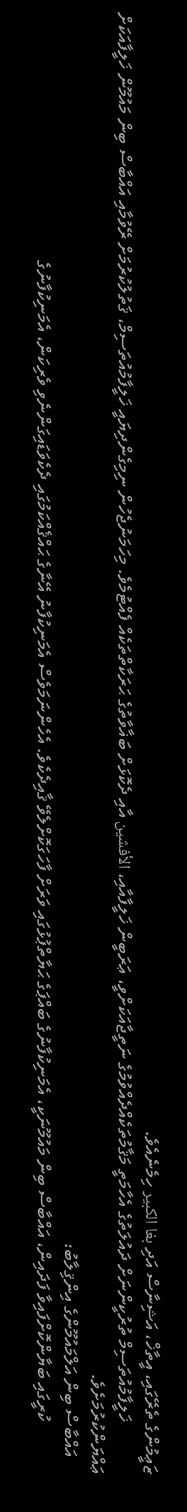ޒަޢީމުންގެ ތެރޭގައި، އީތާޚް، އަޝިނާސް އަދި بغا الكبير ހިމެނެއެވެ.
            ޚަލީފާމުއުތަސިމް ތުރުކީންނަށް ދައުލަތުގެ އެހާމަތީ މަޤާމުތަކެއްދެއްވުމުގެ ނަތީޖާއަކަށްވީ، ޢަރަބީން ޚަލީފާއާއި، الأفشين އާއި ދެކޮޅަށް ބަޣާވާތުގެ ޙަރަކާތްތަކެއް ފެއްޓުމެވެ. މިހަމަނުޖެހުން ނިމިގެންދިޔައީ ޚަލީފާމުއުތަސިމް، ޤަތުލުކުރުމަށް ރޭވުމާއި އައްބާސް ބިން މައުމޫން ޚަލީފާއަކަށް ޢައްޔަންކުރުމަށެވެ.
    އައްބާސް ބިން އަލްމައުމޫންގެ އިންޤިލާބު:
            ކުރީގައި ބަޔާންކޮށްފައިވާ ފަދައިން، އައްބާސް ބިން މައުމޫނަކީ، އެމަނިކުފާނުގެ ބައްޕަގެ ޙަޔާތްޕުޅުގައި ވަރަށް ފާހަގަކޮށްލެވޭ ޤާއިދެކެވެ. އެހެންނަމަވެސް އެމަނިކުފާނު އޭނާގެ ޙައްޤެއްކަމުގައި ދެކެވަޑައިގަންނެވި ވެރިކަން، އެމަނިކުފާނުގެ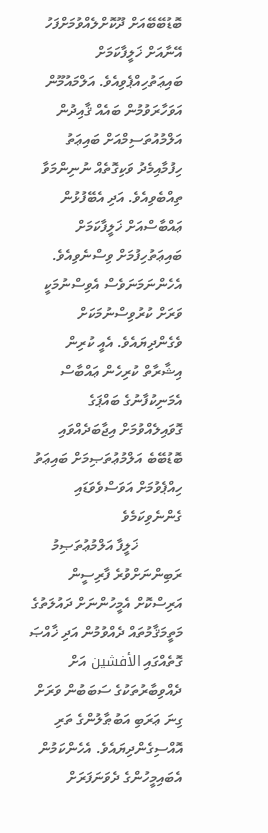ބޮޑުބޭބޭއަށް ދޫކޮށްލެއްވުމަށްފަހު އޭނާއަށް ޚަލީފާކަމަށް ބައިޢަތުހިއްޕެވިއެވެ. އަލްމައުމޫން އަވަހާރަވުމުން ބައެއް ޤާއިދުން އަލްމުއުތަސިމްއަށް ބައިޢަތު ހިފުމާއިމެދު ވަކިގޮތެއް ނުނިންމަވާ ތިއްބެވިއެވެ. އަދި އެބޭފުޅުން ޢައްބާސްއަށް ޚަލީފާކަމަށް ބައިޢަތުހިފުމަށް ވިސްނެވިއެވެ. އެހެންނަމަނަވެސް އެވިސްނުމަކީ ވަރަށް ކުރުވިސްނުމަކަށް ވެގެންދިޔައެވެ. އެއީ ކުރިން އިޝާރާތް ކުރިހެން ޢައްބާސް އެމަނިކުފާނުގެ ބައްޕަގެ ގޮވައިލެއްވުމަށް އިޖާބަދެއްވައި ބޮޑުބޭބެ އަލްމުޢުތަޞިމަށް ބައިޢަތު ހިއްޕެވުމަށް އަވަސްވެވަޑައި ގެންނެވިކަމެވެ
            ޚަލީފާ އަލްމުޢުތަޞިމު ރަބިންނަށްވުރެ ފާރިސީން އަރިސްކޮށް އެމީހުންނަށް ދައުލަތުގެ މަތީމަޤާމުތައް ދެއްވުމުން އަދި ޚާއްޞަ ގޮތެއްގައި الأفشين އަށް ދެއްވިބާރުތަކުގެ ސަބަބުން ވަރަށް ގިނަ ޢަރަބި އަބުޠާލުންގެ ތަރި އޮއްސިގެންދިޔައެވެ. އެހެންކަމުން އެބައިމީހުންގެ ދެވަނަފަރަށް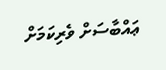ޢައްބާސަށް ވެރިކަމަށް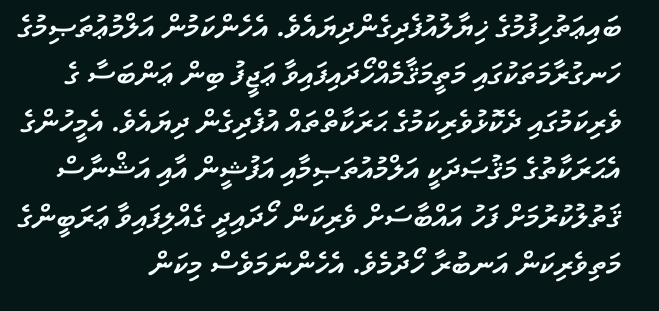ބައިޢަތުހިފުމުގެ ޚިޔާލުއުފެދިގެންދިޔައެވެ. އެހެންކަމުން އަލްމުޢުތަޞިމުގެ ހަނގުރާމަތަކުގައި މަތީމަޤާމެއްހޯދައިފައިވާ ޢަޖީފު ބިން ޢަންބަސާ ގެ ވެރިކަމުގައި ދެކޮޅުވެރިކަމުގެ ޙަރަކާތްތައް އުފެދިގެން ދިޔައެވެ. އެމީހުންގެ އެޙަރަކާތުގެ މަޤުޞަދަކީ އަލްމުއުތަޞިމާއި އަފުޝީން އާއި އަޝްނާސް ޤަތުލުކުރުމަށް ފަހު އައްބާސަށް ވެރިކަން ހޯދައިދީ ގެއްލިފައިވާ ޢަރަބީންގެ މަތިވެރިކަން އަނބުރާ ހޯދުމެވެ. އެހެންނަމަވެސް މިކަން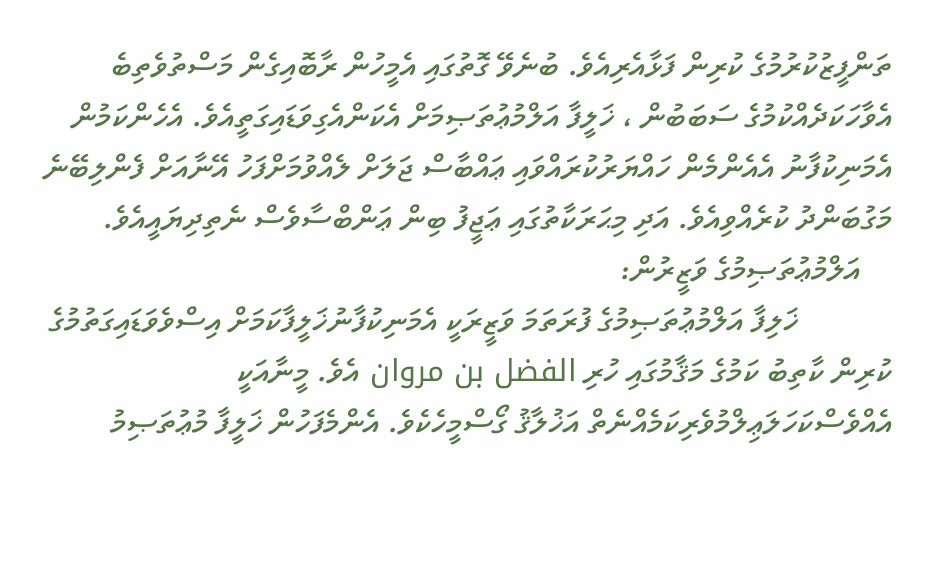ތަންފީޒުކުރުމުގެ ކުރިން ފަޅާއެރިއެވެ. ބުނެވޭ ގޮތުގައި އެމީހުން ރާބޮއިގެން މަސްތުވެތިބެ އެވާހަކަދެއްކުމުގެ ސަބަބުން ، ޚަލީފާ އަލްމުޢުތަޞިމަށް އެކަންއެގިވަޑައިގަތީއެވެ. އެހެންކަމުން އެމަނިކުފާނު އެއެންމެން ހައްޔަރުކުރައްވައި ޢައްބާސް ޖަލަށް ލެއްވުމަށްފަހު އޭނާއަށް ފެންލިބޭނެ މަގުބަންދު ކުރެއްވިއެވެ. އަދި މިޙަރަކާތުގައި ޢަޖީފު ބިން ޢަންބްސާވެސް ނެތިދިޔައީއެވެ.
    އަލްމުޢުތަޞިމުގެ ވަޒީރުން:
            ޚަލިފާ އަލްމުޢުތަޞިމުގެ ފުރަތަމަ ވަޒީރަކީ އެމަނިކުފާނުޚަލީފާކަމަށް އިސްވެވަޑައިގަތުމުގެ ކުރިން ކާތިބު ކަމުގެ މަޤާމުގައި ހުރި الفضل بن مروان އެވެ. މީނާއަކީ އެއްވެސްކަހަލަޢިލްމުވެރިކަމެއްނެތް އަޚުލާޤު ގޯސްމީހެކެވެ. އެންމެފަހުން ޚަލީފާ މުޢުތަޞިމު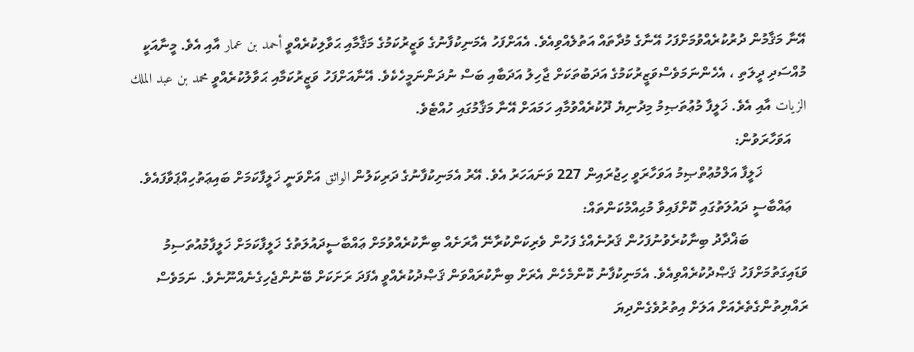އޭނާ މަޤާމުން ދުރުކުރެއްވުމަށްފަހު އޭނާގެ މުދާތައް އަތުލެއްވިއެވެ. އެއަށްފަހު އެމަނިކުފާނުގެ ވަޒީރުކަމުގެ މަޤާމާއި ޙަވާލިކުރެއްވީ أحمد بن عمار އާއި އެވެ. މީނާއަކީ މުއްސަދި ދީލަތި ، އެހެންނަމަވެސްވަޒީރުކަމުގެ އަދަބުތަކަށް ޖާހިލު އަދަބާއި ބަސް ނުދަންނަމީހެކެވެ. އޭނާއަށްފަހު ވަޒީރުކަމާއި ޙަވާލުކުރެއްވީ محمد بن عبد الملك الزيات އާއި އެވެ. ޚަލީފާ މުޢުތަޞިމު މިދުނިޔެ ދޫކުރެއްވުމާއި ހަމައަށް އޭނާ މަޤާމުގައި ހުއްޓެވެ.
    އަވަހާރަވުން:
            ޚަލީފާ އަލްމުޢުތްޞިމު އަވަހާރަވީ ހިޖުރައިން 227 ވަނައަހަރު އެވެ. އޭރު އެމަނިކުފާނުގެ ދަރިކަލުން الواثق އަށްވަނީ ޚަލީފާކަމަށް ބައިޢަތުހިއްޕަވާފައެވެ.
    ޢައްބާސީ ދައުލަތުގައި ކޮށްފައިވާ މުޙިއްމުކަންތައް:
                ބަޣްދާދު ބިނާކުރެވުނުފަހުން ޤަރުނެއްގެ ފަހުން ވެރިކަންކުރާނޭ އާރަށެއް ބިނާކުރެއްވުމަށް ޢައްބާސީދައުލަތުގެ ޚަލީފާކަމަށް ޚަލީފާމުއުތަސިމު ވަޑައިގަތުމަށްފަހު ޤަޞްދުކުރެއްވިއެވެ. އެމަނިކުފާނު ކޮންމެހެން އެރަށް ބިނާކުރައްވަން ޤަޞްދުކުރެއްވީ އެފަދަ ރަށަކަށް ބޭނުންޖެހިގެނެއްނޫނެވެ. ނަމަވެސް ރައްޔިތުންގެތެރެއަށް އަލަށް އިތުރުވެގެންދިޔަ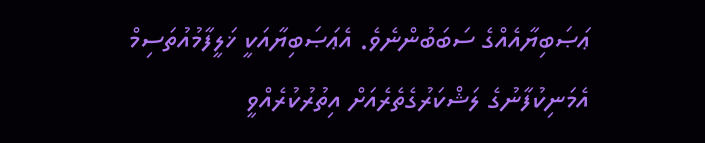ޢަޞަބިޔާއެއްގެ ސަބަބުންނެވެ. އެޢަޞަބިޔާއަކީ ޚަލީފާމުއުތަސިމް އެމަނިކުފާނުގެ ލަޝްކަރުގެތެރެއަށް އިތުރުކުރެއްވީ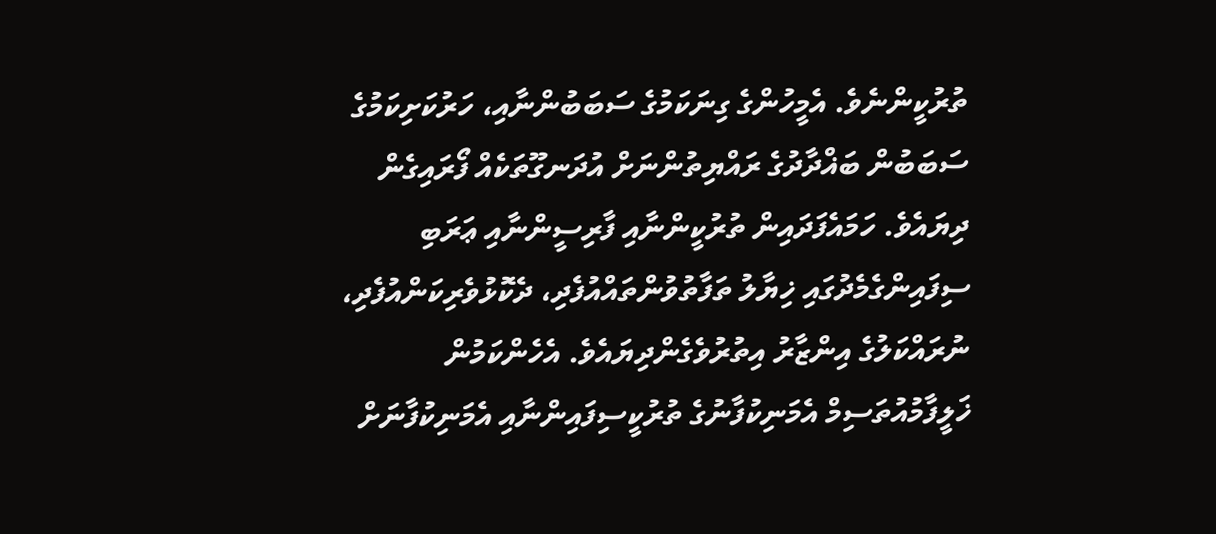ތުރުކީންނެވެ. އެމީހުންގެ ގިނަކަމުގެ ސަބަބުންނާއި، ހަރުކަށިކަމުގެ ސަބަބުން ބަޣްދާދުގެ ރައްޔިތުންނަށް އުދަނގޫތަކެއް ފޯރައިގެން ދިޔައެވެ. ހަމައެފަދައިން ތުރުކީންނާއި ފާރިސީންނާއި ޢަރަބި ސިފައިންގެމެދުގައި ޚިޔާލު ތަފާތުވުންތައްއުފެދި، ދެކޮޅުވެރިކަންއުފެދި، ނުރައްކަލުގެ އިންޒާރު އިތުރުވެގެންދިޔައެވެ. އެހެންކަމުން ޚަލީފާމުއުތަސިމް އެމަނިކުފާނުގެ ތުރުކީސިފައިންނާއި އެމަނިކުފާނަށް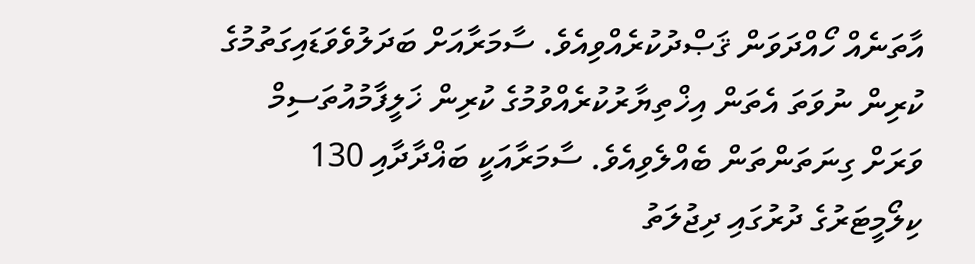އާތަނެއް ހޯއްދަވަން ޤަޞްދުކުރެއްވިއެވެ. ސާމަރާއަށް ބަދަލުވެވަޑައިގަތުމުގެ ކުރިން ނުވަތަ އެތަން އިޚްތިޔާރުކުރެއްވުމުގެ ކުރިން ޚަލީފާމުއުތަސިމް ވަރަށް ގިނަތަންތަން ބެއްލެވިއެވެ. ސާމަރާއަކީ ބަޣްދާދާއި 130 ކިލޯމީޓަރުގެ ދުރުގައި ދިޖުލަތު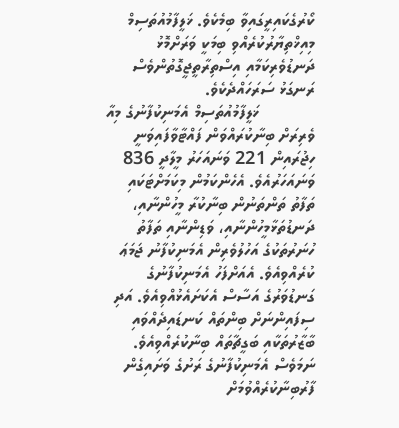ކޯރުގެކައިރީގައިވާ ބިމެކެވެ. ޚަލީފާމުއުތަސިމް މިއިޚްތިޔާރުކުރެއްވި ބިމަކީ ވަރަށްމޮޅު ދަނޑުވެރިކަމާއި އިސްތިރާތީޖީގޮތުންވެސް ރަނގަޅު ސަރަހައްދެކެވެ.
            ޚަލީފާމުއުތަސިމް އެމަނިކުފާނުގެ މިއާ ވެރިރަށް ބިނާކުރައްވަން ފައްޓާވާފައިވަނީ ހިޖުރައިން 221 ވަނައަހަރު މީލާދީ 836 ވަނައަހަރުއެވެ. އެހެންކަމުން މިކަމަށްޓަކައި ތަފާތު ތަންތަނުން ބިނާކުރާ މީހުންނާއި، ދަނޑުތަޅާމީހުންނާއި، ވަޑިންނާއި ތަފާތު ހުނަރުތަކުގެ އަހުލުވެރިން އެމަނިކުފާނު ޖަމަޢަ ކުރެއްވިއެވެ. އެއަށްފަހު އެމަނިކުފާނުގެ ގަނޑުވަރުގެ އަސާސް އެކަށައެޅުއްވިއެވެ. އަދި ސިފައިންނަށް ބިންތައް ކަނޑައިދެއްވައި ބާޒާރުތަކާއި ބަގީޗާތައް ބިނާކުރެއްވިއެވެ. ނަމަވެސް އެމަނިކުފާނުގެ ރަށުގެ ވަށައިގެން ފާރުބިނާކުރެއްވުމަށް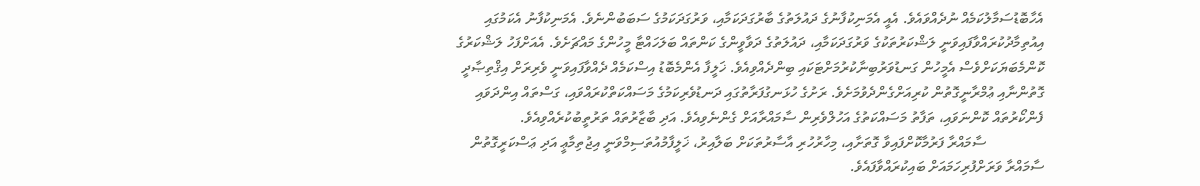އެހާބޮޑުސަމާލުކަމެއް ނުދެއްވައެވެ. އެއީ އެމަނިކުފާނުގެ ދައުލަތުގެ ބާރުގަދަކަމާއި، ވަރުގަދަކަމުގެ ސަބަބުންނެވެ. އެމަނިކުފާނު އެކަމުގައި އިއުތިމާދުކުރައްވާފައިވަނީ ލަޝްކަރުތަކުގެ ވަރުގަދަކަމާއި، ދައުލަތުގެ ދަވާވީންގެ ކަންތައް ބަލަހައްޓާ މީހުންގެ މައްޗަށެވެ. އެއަށްފަހު ލަޝްކަރުގެ ކޮންމެބަޔަކަށްވެސް އެމީހުން ގަނޑުވަރުބިނާކުރުމަށްޓަކައި ބިންދެއްވިއެވެ. ޚަލީފާ އެންމެބޮޑު އިސްކަމެއް ދެއްވާފައިވަނީ ވެރިރަށް އިޤްތިޞާދީ ގޮތުންނާއި ޢުމްރާނީގޮތުން ކުރިއަށްގެންދެވުމަށެވެ. ރަށުގެ ހުޅަނގުފަރާތުގައި ދަނޑުވެރިކަމުގެ މަސައްކަތްކުރައްވައި، ގަސްތައް އިންދަވައި ފެންކޯރުތައް ކޮންނަވައި، ތަފާތު މަސައްކަތުގެ އަހުލްވެރިން ސާމައްރާއަށް ގެންނެވިއެވެ. އަދި ބާޒާރުތައް ތަރުތީބުކުރެއްވިއެވެ.
                ސާމައްރާ ފަރުމާކޮށްފައިވާ ގޮތަށާއި، މިހާރުހުރި އާސާރުތަކަށް ބަލާއިރު، ޚަލީފާމުއުތަސިމްވަނީ އިޖުތިމާޢީ އަދި ޢަސްކަރީގޮތުން ސާމައްރާ ވަރަށްފުރިހަމައަށް ބައިކުރައްވާފައެވެ.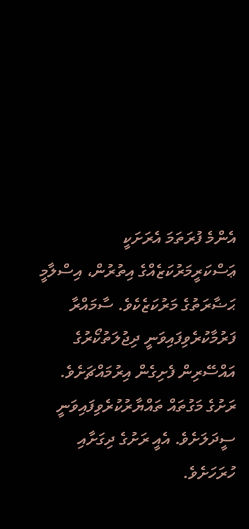އެންމެ ފުރަތަމަ އެރަށަކީ ޢަސްކަރީމަރުކަޒެއްގެ އިތުރުން، އިސްލާމީ ޙަޟާރަތުގެ މަރުކަޒެކެވެ. ސާމައްރާ ފަރުމާކުރެވިފައިވަނީ ދިޖުލަތުކޯރުގެ އައްސޭރިން ފެށިގެން އިރުމައްޗަށެވެ. ރަށުގެ މަގުތައް ތައްޔާރުކުރެވިފައިވަނީ ސީދަލަށެވެ. އެއީ ރަށުގެ ދިގަށާއި ހުރަހަށެވެ.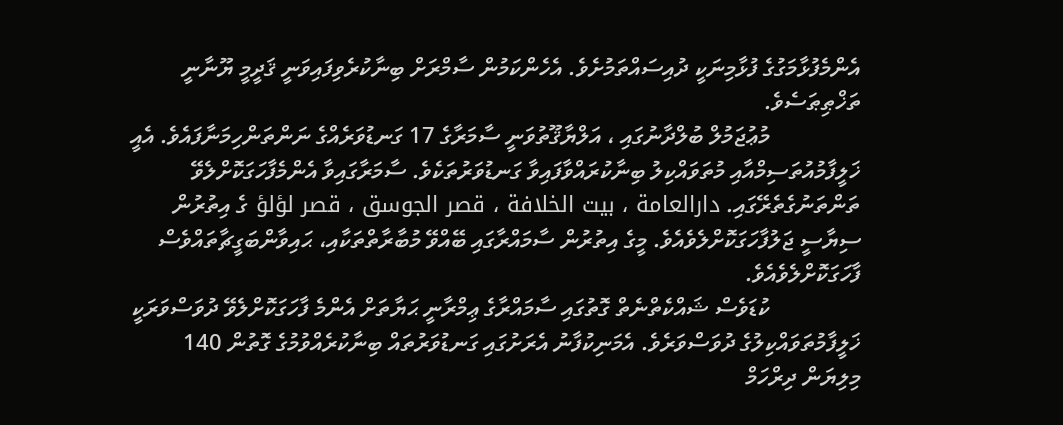އެންމެފުޅާމަގުގެ ފުޅާމިނަކީ ދުއިސައްތަމުށެވެ. އެހެންކަމުން ސާމްރަށް ބިނާކުރެވިފައިވަނީ ޤަދީމީ ޔޫނާނީ ތަޚްޠިޠަސެވެ.
                މުޢުޖަމުލް ބުލްދާނުގައި ، އަލްޔާޤޫތުވަނީ ސާމަރާގެ 17 ގަނޑުވަރެއްގެ ނަންތަންހިމަނާފައެވެ. އެއީ ޚަލީފާމުއުތަސިމްއާއި މުތަވައްކިލު ބިނާކުރައްވާފައިވާ ގަނޑުވަރުތަކެވެ. ސާމަރާގައިވާ އެންމެފާހަގަކޮށްލެވޭ ތަންތަނުގެތެރޭގައި. دارالعامة ، بيت الخلافة ، قصر الجوسق ، قصر لؤلؤ ގެ އިތުރުން ސިޔާސީ ޖަލުފާހަގަކޮށްލެވެއެވެ. މީގެ އިތުރުން ސާމައްރާގައި ބޭއްވޭ މުބާރާތްތަކާއި، ޙައިވާންބަގީޗާތައްވެސް ފާހަގަކޮށްލެވެއެވެ.
                ކުޑަވެސް ޝައްކެތްނެތް ގޮތުގައި ސާމައްރާގެ ޢިމްރާނީ ޙަޔާތަށް އެންމެ ފާހަގަކޮށްލެވޭ ދުވަސްވަރަކީ ޚަލީފާމުތަވައްކިލުގެ ދުވަސްވަރެވެ. އެމަނިކުފާނު އެރަށުގައި ގަނޑުވަރުތައް ބިނާކުރެއްވުމުގެ ގޮތުން 140 މިލިޔަން ދިރްހަމް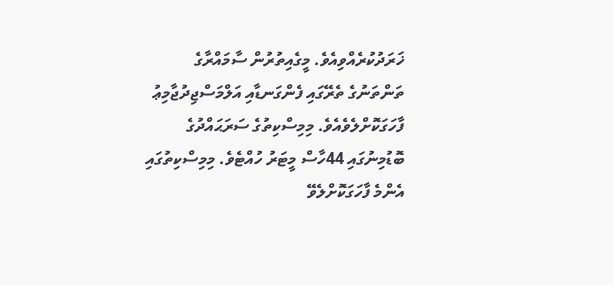ޚަރަދުކުރެއްވިއެވެ. މީގެއިތުރުން ސާމައްރާގެ ތަންތަނުގެ ތެރޭގައި ފެންގަނޑާއި އަލްމަސްޖިދުޖާމިޢު ފާހަގަކޮށްލެވެއެވެ. މިމިސްކިތުގެ ސަރަޙައްދުގެ ބޮޑުމިނުގައި 44ހާސް މީޓަރު ހުއްޓެވެ. މިމިސްކިތުގައި އެންމެ ފާހަގަކޮށްލެވޭ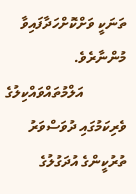ތަނަކީ ވަށްކޮށްހަދާފައިވާ މުންނާރެވެ.
            އަލްމުތައްވައްކިލުގެ ވެރިކަމުގައި ދުވަސްވަރު ތުރުކީންގެ އުދަގުލުގެ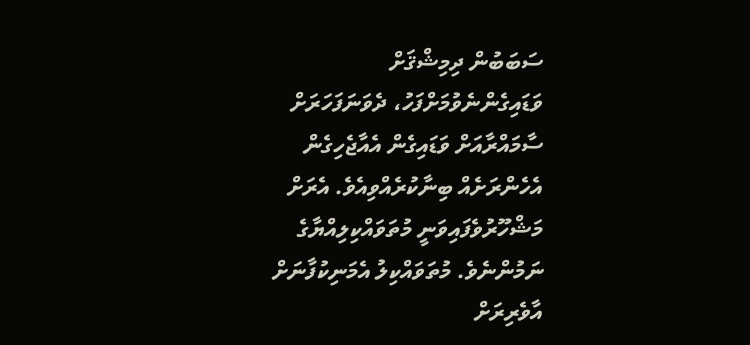ސަބަބުން ދިމިޝްޤަށް ވަޑައިގެންނެވުމަށްފަހު، ދެވަނަފަހަރަށް ސާމައްރާއަށް ވަޑައިގެން އެއާޖެހިގެން އެހެންރަށެއް ބިނާކުރެއްވިއެވެ. އެރަށް މަޝްހޫރުވެފައިވަނީ މުތަވައްކިލިއްޔާގެ ނަމުންނެވެ. މުތަވައްކިލު އެމަނިކުފާނަށް އާވެރިރަށް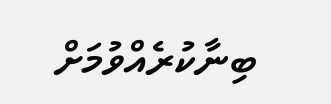ބިނާކުރެއްވުމަށް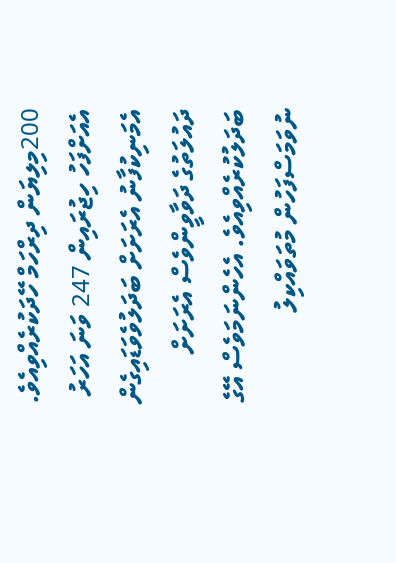200މިލިޔަން ދިރްހަމް ހޭދަކުރެއްވިއެވެ. އެއަށްފަހު ހިޖުރައިން 247 ވަނަ އަހަރު އެމަނިކުފާނު އެރަށަށް ބަދަލުވެވަޑައިގެން ދައުލަތުގެ ދަވާވީންވެސް އެރަށަށް ބަދަލުކުރެއްވިއެވެ. އެހެންނަމަވެސް އޭގެ ނުވަމަސްފަހުން މުތަވައްކިލު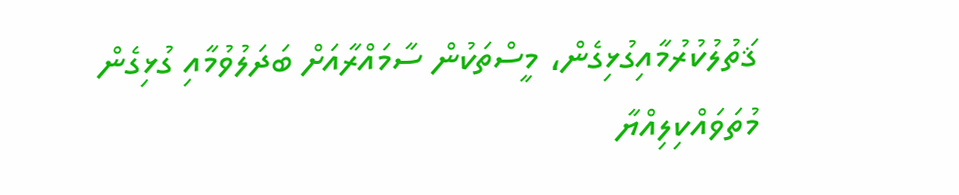ޤަތުލުކުރުމާއިގުޅިގެން، މީސްތަކުން ސާމައްރާއަށް ބަދަލުވުމާއި ގުޅިގެން މުތަވައްކިލިއްޔާ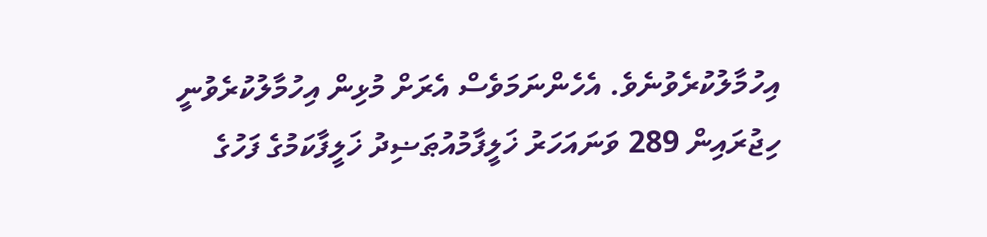އިހުމާލުކުރެވުނެވެ. އެހެންނަމަވެސް އެރަށް މުޅިން އިހުމާލުކުރެވުނީ ހިޖުރައިން 289 ވަނައަހަރު ޚަލީފާމުއުޠަޟިދު ޚަލީފާކަމުގެ ފަހުގެ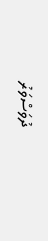ދުވަސްވަރު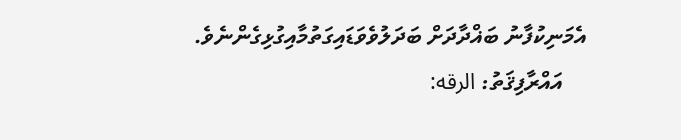އެމަނިކުފާނު ބަޣްދާދަށް ބަދަލުވެވަޑައިގަތުމާއިގުޅިގެންނެވެ.
    އައްރާފިޤަތު: الرقه: